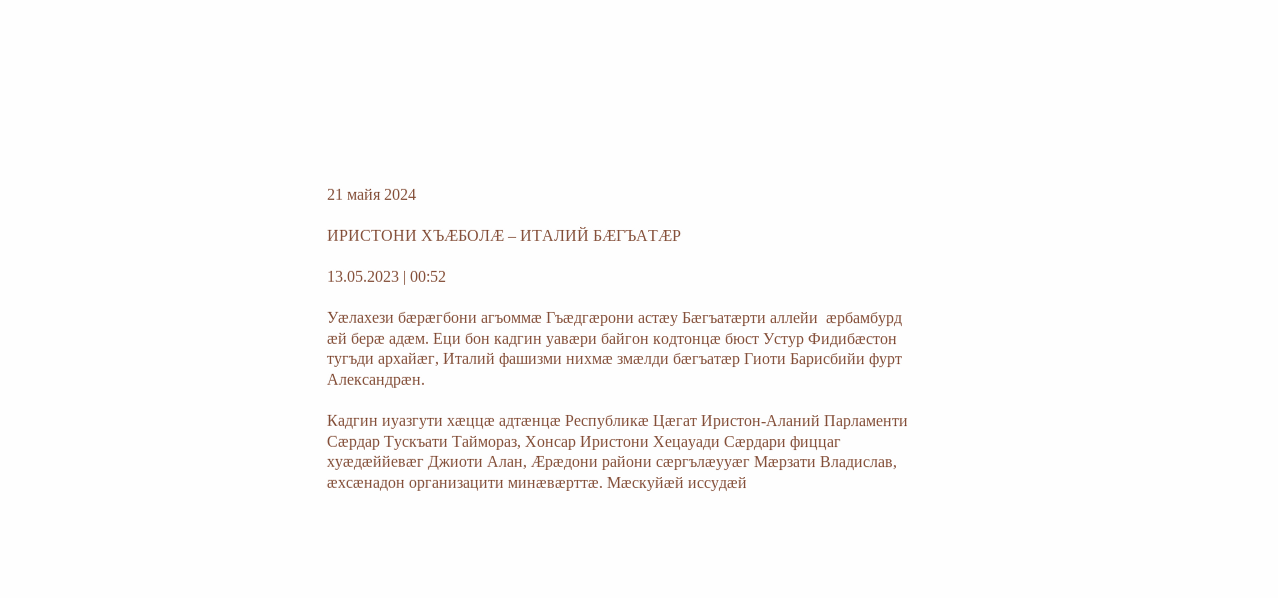21 майя 2024

ИРИСТОНИ ХЪÆБОЛÆ – ИТАЛИЙ БÆГЪАТÆР

13.05.2023 | 00:52

Уæлахези бæрæгбони агъоммæ Гъæдгæрони астæу Бæгъатæрти аллейи  æрбамбурд æй берæ адæм. Еци бон кадгин уавæри байгон кодтонцæ бюст Устур Фидибæстон тугъди архайæг, Италий фашизми нихмæ змæлди бæгъатæр Гиоти Барисбийи фурт Александрæн.

Кадгин иуазгути хæццæ адтæнцæ Республикæ Цæгат Иристон-Аланий Парламенти Сæрдар Тускъати Таймораз, Хонсар Иристони Хецауади Сæрдари фиццаг хуæдæййевæг Джиоти Алан, Æрæдони райони сæргълæууæг Мæрзати Владислав, æхсæнадон организацити минæвæрттæ. Мæскуйæй иссудæй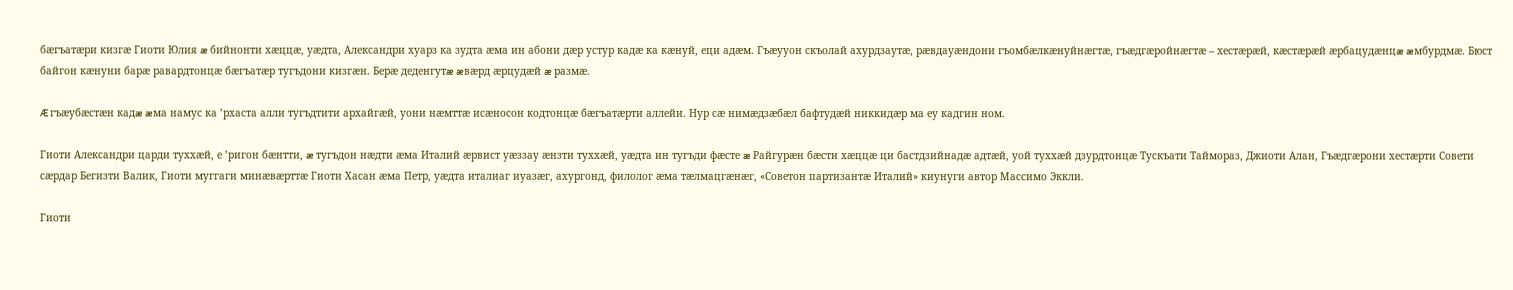бæгъатæри кизгæ Гиоти Юлия æ бийнонти хæццæ, уæдта, Александри хуарз ка зудта æма ин абони дæр устур кадæ ка кæнуй, еци адæм. Гъæууон скъолай ахурдзаутæ, рæвдауæндони гъомбæлкæнуйнæгтæ, гъæдгæройнæгтæ – хестæрæй, кæстæрæй æрбацудæнцæ æмбурдмæ. Бюст байгон кæнуни барæ равардтонцæ бæгъатæр тугъдони кизгæн. Берæ деденгутæ æвæрд æрцудæй æ размæ.

Æ гъæубæстæн кадæ æма намус ка ’рхаста алли тугъдтити архайгæй, уони нæмттæ исæносон кодтонцæ бæгъатæрти аллейи. Нур сæ нимæдзæбæл бафтудæй никкидæр ма еу кадгин ном.

Гиоти Александри царди туххæй, е ’ригон бæнтти, æ тугъдон нæдти æма Италий æрвист уæззау æнзти туххæй, уæдта ин тугъди фæсте æ Райгурæн бæсти хæццæ ци бастдзийнадæ адтæй, уой туххæй дзурдтонцæ Тускъати Таймораз, Джиоти Алан, Гъæдгæрони хестæрти Совети сæрдар Бегизти Валик, Гиоти муггаги минæвæрттæ Гиоти Хасан æма Петр, уæдта италиаг иуазæг, ахургонд, филолог æма тæлмацгæнæг, «Советон партизантæ Италий» киунуги автор Массимо Эккли.

Гиоти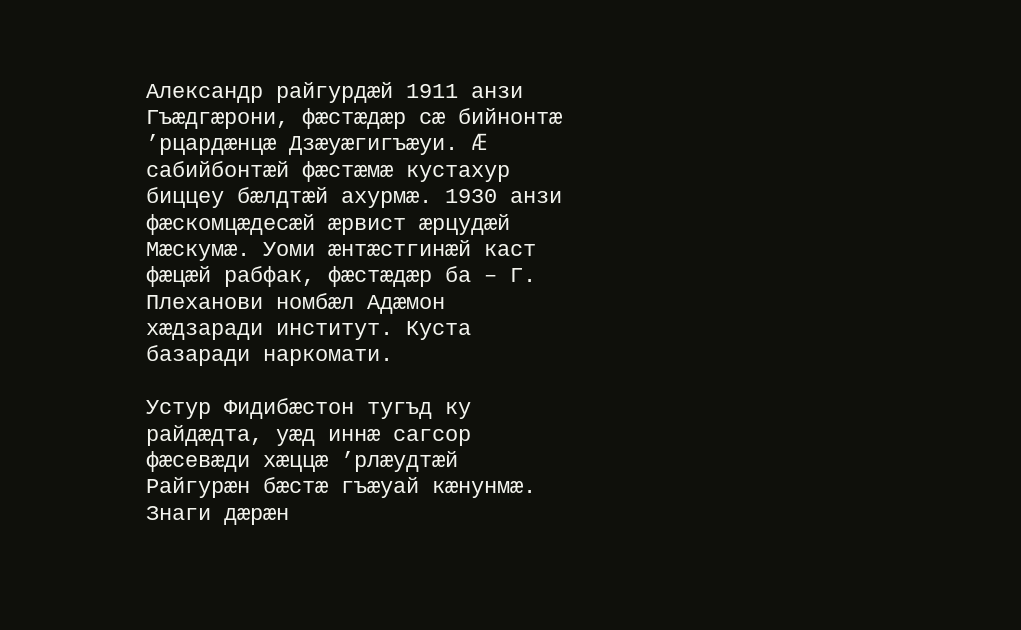Александр райгурдæй 1911 анзи Гъæдгæрони, фæстæдæр сæ бийнонтæ ’рцардæнцæ Дзæуæгигъæуи. Æ сабийбонтæй фæстæмæ кустахур биццеу бæлдтæй ахурмæ. 1930 анзи фæскомцæдесæй æрвист æрцудæй Мæскумæ. Уоми æнтæстгинæй каст фæцæй рабфак, фæстæдæр ба – Г. Плеханови номбæл Адæмон хæдзаради институт. Куста базаради наркомати.

Устур Фидибæстон тугъд ку райдæдта, уæд иннæ сагсор фæсевæди хæццæ ’рлæудтæй Райгурæн бæстæ гъæуай кæнунмæ. Знаги дæрæн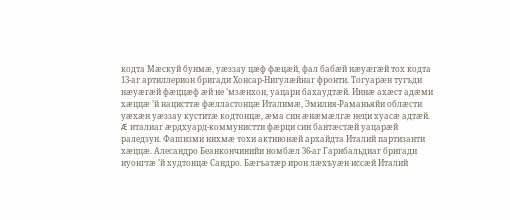кодта Мæскуй бунмæ, уæззау цæф фæцæй, фал бабæй нæуæгæй тох кодта 13-аг артиллерион бригади Хонсар-Нигулæйнаг фронти. Тогуарæн тугъди нæуæгæй фæццæф æй не ’мзæнхон, уацари бахаудтæй. Иннæ ахæст адæми хæццæ ’й нацисттæ фæлластонцæ Италимæ, Эмилия-Раманьяйи облæсти уæхæн уæззау куститæ кодтонцæ, æма син æнæмæлгæ неци хуасæ адтæй. Æ италиаг æрдхуард-коммунистти фæрци син бантæстæй уацарæй раледзун. Фашизми нихмæ тохи активонæй архайдта Италий партизанти хæццæ. Алесандро Беанкончинийи номбæл 36-аг Гарибальдиаг бригади иуонгтæ ’й худтонцæ Сандро. Бæгъатæр ирон лæхъуæн иссæй Италий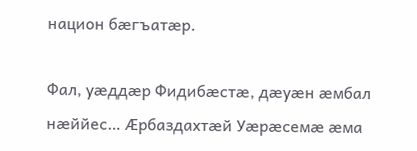национ бæгъатæр.

Фал, уæддæр Фидибæстæ, дæуæн æмбал нæййес… Æрбаздахтæй Уæрæсемæ æма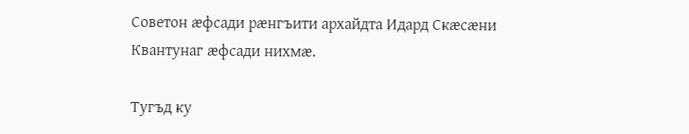Советон æфсади рæнгъити архайдта Идард Скæсæни Квантунаг æфсади нихмæ.

Тугъд ку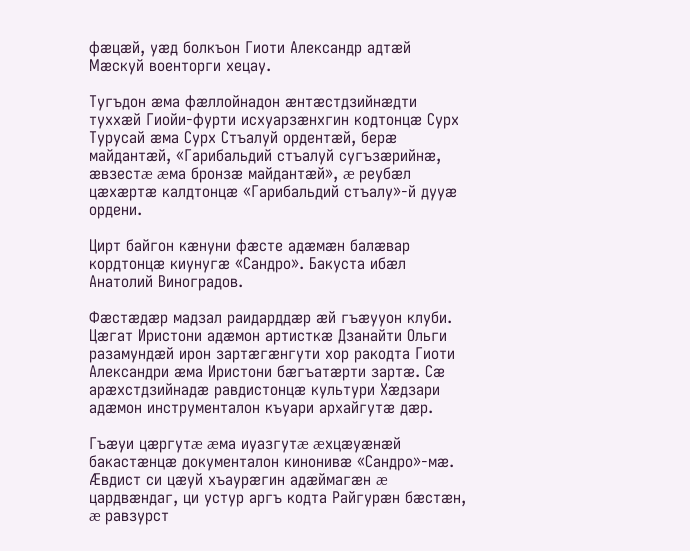фæцæй, уæд болкъон Гиоти Александр адтæй Мæскуй военторги хецау.

Тугъдон æма фæллойнадон æнтæстдзийнæдти туххæй Гиойи-фурти исхуарзæнхгин кодтонцæ Сурх Турусай æма Сурх Стъалуй ордентæй, берæ майдантæй, «Гарибальдий стъалуй сугъзæрийнæ, æвзестæ æма бронзæ майдантæй», æ реубæл цæхæртæ калдтонцæ «Гарибальдий стъалу»-й дууæ ордени.

Цирт байгон кæнуни фæсте адæмæн балæвар кордтонцæ киунугæ «Сандро». Бакуста ибæл Анатолий Виноградов.

Фæстæдæр мадзал раидарддæр æй гъæууон клуби. Цæгат Иристони адæмон артисткæ Дзанайти Ольги разамундæй ирон зартæгæнгути хор ракодта Гиоти Александри æма Иристони бæгъатæрти зартæ. Сæ арæхстдзийнадæ равдистонцæ культури Хæдзари адæмон инструменталон къуари архайгутæ дæр.

Гъæуи цæргутæ æма иуазгутæ æхцæуæнæй бакастæнцæ документалон кинонивæ «Сандро»-мæ.  Æвдист си цæуй хъаурæгин адæймагæн æ цардвæндаг, ци устур аргъ кодта Райгурæн бæстæн, æ равзурст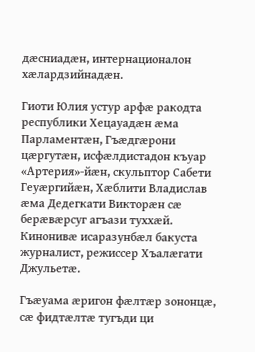дæсниадæн, интернационалон хæлардзийнадæн.

Гиоти Юлия устур арфæ ракодта республики Хецауадæн æма Парламентæн, Гъæдгæрони цæргутæн, исфæлдистадон къуар «Артерия»-йæн, скульптор Сабети Геуæргийæн, Хæблити Владислав æма Дедегкати Викторæн сæ берæвæрсуг агъази туххæй. Кинонивæ исаразунбæл бакуста журналист, режиссер Хъалæгати Джульетæ.

Гъæуама æригон фæлтæр зононцæ, сæ фидтæлтæ тугъди ци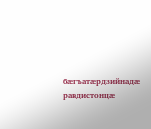бæгъатæрдзийнадæ равдистонцæ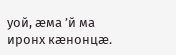уой, æма ’й ма иронх кæнонцæ.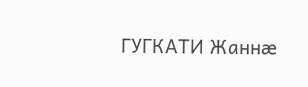ГУГКАТИ Жаннæ